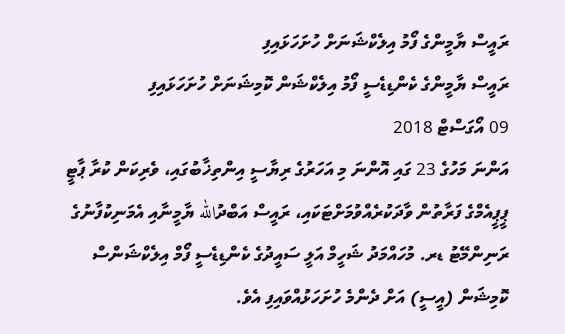ރައީސް ޔާމީންގެ ފޯމު އިލެކްޝަނަށް ހުށަހަޅައިފި
ރައީސް ޔާމީންގެ ކެންޑިޑެސީ ފޯމު އިލެކްޝަން ކޮމިޝަނަށް ހުށަހަޅައިފި
09 އޯގަސްޓް 2018
އަންނަ މަހުގެ 23 ގައި އޮންނަ މި އަހަރުގެ ރިޔާސީ އިންތިޚާބުގައި، ވެރިކަން ކުރާ ޕާޓީ ޕީޕީއެމްގެ ފަރާތުން ވާދަކުރެއްވުމަށްޓަކައި، ރައީސް އަބްދުالله ޔާމީނާއި އެމަނިކުފާނުގެ ރަނިންމޭޓު ޑރ. މުހައްމަދު ޝަހީމް އަލީ ސައީދުގެ ކެންޑިޑެސީ ފޯމް އިލެކްޝަންސް ކޮމިޝަން (އީސީ) އަށް ދެންމެ ހުށަހަޅުއްވައިފި އެވެ.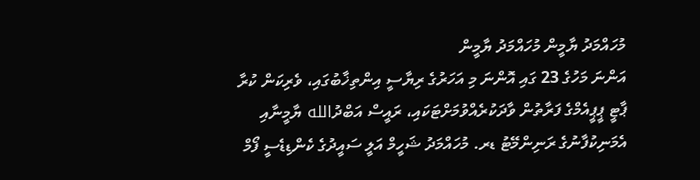މުހައްމަދު ޔާމީން މުހައްމަދު ޔާމީން
އަންނަ މަހުގެ 23 ގައި އޮންނަ މި އަހަރުގެ ރިޔާސީ އިންތިޚާބުގައި، ވެރިކަން ކުރާ ޕާޓީ ޕީޕީއެމްގެ ފަރާތުން ވާދަކުރެއްވުމަށްޓަކައި، ރައީސް އަބްދުالله ޔާމީނާއި އެމަނިކުފާނުގެ ރަނިންމޭޓު ޑރ. މުހައްމަދު ޝަހީމް އަލީ ސައީދުގެ ކެންޑިޑެސީ ފޯމް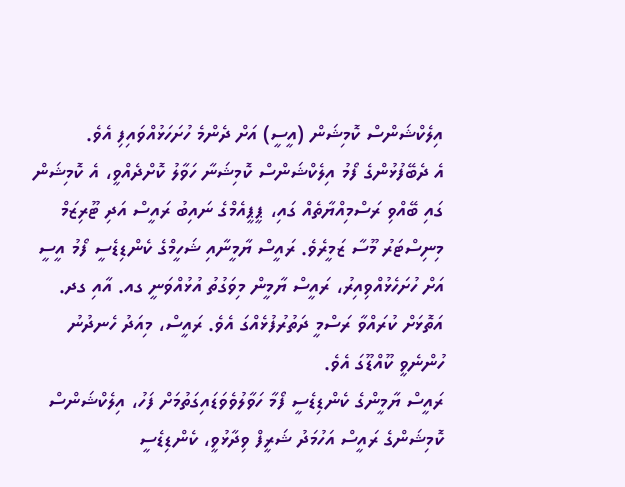އިލެކްޝަންސް ކޮމިޝަން (އީސީ) އަށް ދެންމެ ހުށަހަޅުއްވައިފި އެވެ.
އެ ދެބޭފުޅުންގެ ފޯމު އިލެކްޝަންސް ކޮމިޝަނާ ހަވާލު ކޮށްދެއްވީ، އެ ކޮމިޝަން ގައި ބޭއްވި ރަސްމިއްޔާތެއް ގައި، ޕީޕީއެމްގެ ނައިބު ރައީސް އަދި ޓޫރިޒަމް މިނިސްޓަރު މޫސާ ޒަމީރެވެ. ރައީސް ޔާމީނާއި ޝަހީމްގެ ކެންޑިޑެސީ ފޯމު އީސީ އަށް ހުށަހެޅުއްވިއިރު، ރައީސް ޔާމީން މިވަގުތު އުޅުއްވަނީ ގއ. އާއި ގދ. އަތޮޅަށް ކުރައްވާ ރަސްމީ ދަތުރުފުޅެއްގަ އެވެ. ރައީސް، މިއަދު ހެނދުނު ހުންނެވީ ކޫއްޑޫގަ އެވެ.
ރައީސް ޔާމީންގެ ކެންޑިޑެސީ ފޯމާ ހަވާލުވެވަޑައިގަތުމަށް ފަހު، އިލެކްޝަންސް ކޮމިޝަންގެ ރައީސް އަހުމަދު ޝަރީފް ވިދާޅުވީ، ކެންޑިޑެސީ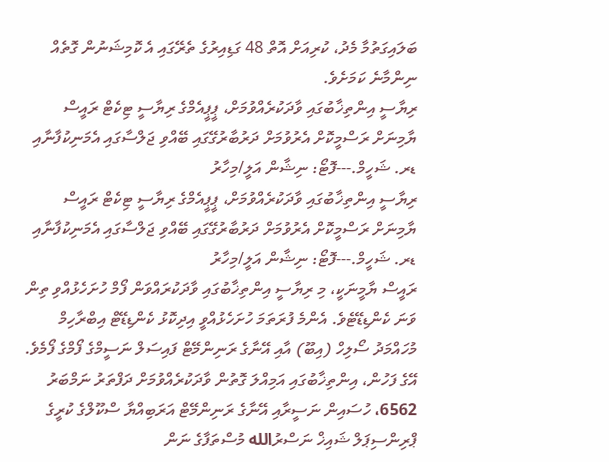ބަލައިގަތުމާ މެދު، ކުރިއަށް އޮތް 48 ގަޑިއިރުގެ ތެރޭގައި އެ ކޮމިޝަނުން ގޮތެއް ނިންމާނެ ކަމަށެވެ.
ރިޔާސީ އިންތިޚާބުގައި ވާދަކުރެއްވުމަށް، ޕީޕީއެމްގެ ރިޔާސީ ޓިކެޓް ރައީސް ޔާމިނަށް ރަސްމީކޮށް އެރުވުމަށް ދަރުބާރުގޭގައި ބޭއްވި ޖަލްސާގައި އެމަނިކުފާނާއި ޑރ. ޝަހީމް.---ފޮޓޯ: ނިޝާން އަލީ/މިހާރު
ރިޔާސީ އިންތިޚާބުގައި ވާދަކުރެއްވުމަށް، ޕީޕީއެމްގެ ރިޔާސީ ޓިކެޓް ރައީސް ޔާމިނަށް ރަސްމީކޮށް އެރުވުމަށް ދަރުބާރުގޭގައި ބޭއްވި ޖަލްސާގައި އެމަނިކުފާނާއި ޑރ. ޝަހީމް.---ފޮޓޯ: ނިޝާން އަލީ/މިހާރު
ރައީސް ޔާމީނަކީ، މި ރިޔާސީ އިންތިޚާބުގައި ވާދަކުރައްވަން ފޯމް ހުށަހެޅުއްވި ތިން ވަނަ ކެންޑިޑޭޓެވެ. އެންމެ ފުރަތަމަ ހުށަހެޅުއްވީ އިދިކޮޅު ކެންޑިޑޭޓް އިބްރާހިމް މުހައްމަދު ސޯލިހް (އިބޫ) އާއި އޭނާގެ ރަނިންމޭޓް ފައިސަލް ނަސީމްގެ ފޯމްގެ ފޯމެވެ.
އޭގެ ފަހުން، އިންތިޚާބުގައި އަމިއްލަ ގޮތުން ވާދަކުރެއްވުމަށް ދަފްތަރު ނަމްބަރު 6562، ހުސައިން ނަސީރާއި އޭނާގެ ރަނިންމޭޓް އަރަބިއްޔާ ސްކޫލްގެ ކުރީގެ ޕްރިންސިޕަލް ޝައިޚް ނަސްރުالله މުސްތަފާގެ ނަން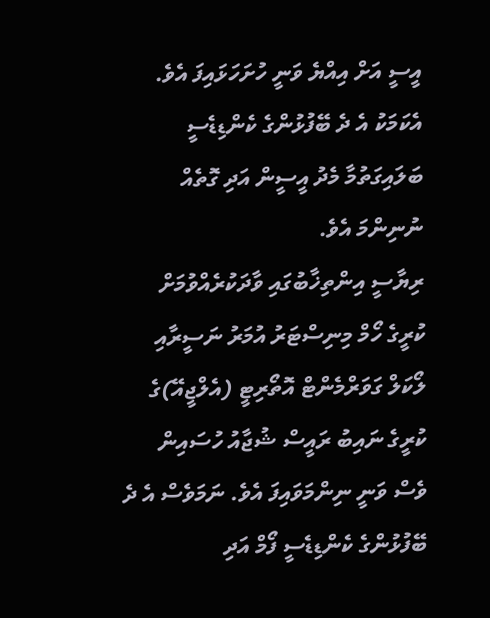އީސީ އަށް އިއްޔެ ވަނީ ހުށަހަޅައިފަ އެވެ. އެކަމަކު އެ ދެ ބޭފުޅުންގެ ކެންޑިޑެސީ ބަލައިގަތުމާ މެދު އީސީން އަދި ގޮތެއް ނުނިންމަ އެވެ.
ރިޔާސީ އިންތިޚާބުގައި ވާދަކުރެއްވުމަށް ކުރީގެ ހޯމް މިނިސްޓަރު އުމަރު ނަސީރާއި ލޯކަލް ގަވަރްމެންޓް އޮތޯރިޓީ (އެލްޖީއޭ)ގެ ކުރީގެ ނައިބު ރައީސް ޝުޖާއު ހުސައިން ވެސް ވަނީ ނިންމަވައިފަ އެވެ. ނަމަވެސް އެ ދެ ބޭފުޅުންގެ ކެންޑިޑެސީ ފޯމް އަދި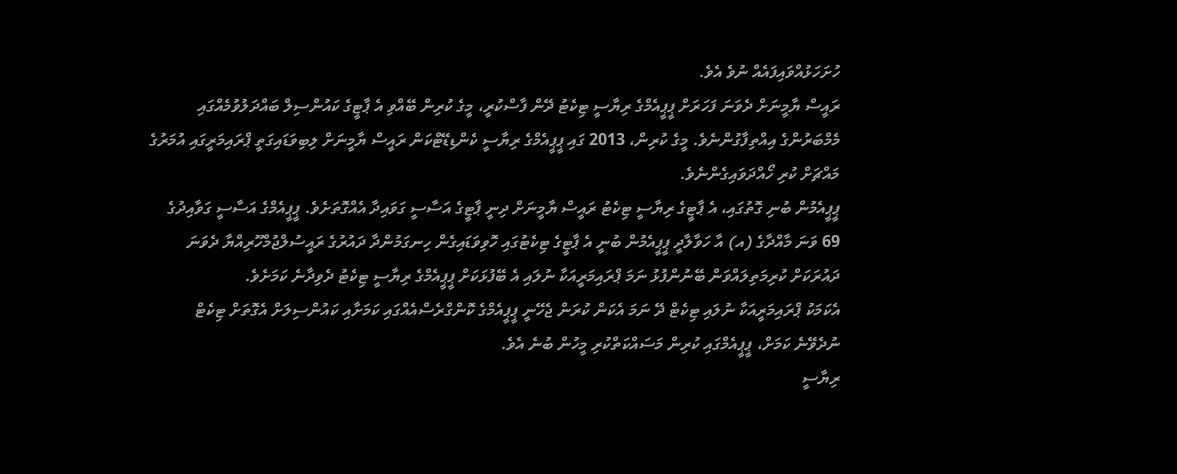ހުށަހަޅުއްވައިފައެއް ނުވެ އެވެ.
ރައީސް ޔާމީނަށް ދެވަނަ ފަހަރަށް ޕީޕީއެމްގެ ރިޔާސީ ޓިކެޓު ދޭން ފާސްކުރީ، މީގެ ކުރިން ބޭއްވި އެ ޕާޓީގެ ކައުންސިލް ބައްދަލުވުމެއްގައި މެމްބަރުންގެ އިއްތިފާގުންނެވެ. މީގެ ކުރިން، 2013 ގައި ޕީޕީއެމްގެ ރިޔާސީ ކެންޑިޑޭޓްކަން ރައީސް ޔާމީނަށް ލިބިވަޑައިގަތީ ޕްރައިމަރީގައި އުމަރުގެ މައްޗަށް ކުރި ހޯއްދަވައިގެންނެވެ.
ޕީޕީއެމުން ބުނި ގޮތުގައި، އެ ޕާޓީގެ ރިޔާސީ ޓިކެޓު ރައީސް ޔާމީނަށް ދިނީ ޕާޓީގެ އަސާސީ ގަވައިދާ އެއްގޮތަށެވެ. ޕީޕީއެމްގެ އަސާސީ ގަވާއިދުގެ 69 ވަނަ މާއްދާގެ (އ) އާ ހަވާލާދީ ޕީޕީއެމުން ބުނީ އެ ޕާޓީގެ ޓިކެޓުގައި ހޮވިވަޑައިގެން ހިނގަމުންދާ ދައުރުގެ ރައީސުލްޖުމްހޫރިއްޔާ ދެވަނަ ދައުރަކަށް ކުރިމަތިލައްވަން ބޭނުންފުޅު ނަމަ ޕްރައިމަރީއަކާ ނުލައި އެ ބޭފުޅަކަށް ޕީޕީއެމްގެ ރިޔާސީ ޓިކެޓު ދެވިދާނެ ކަމަށެވެ.
އެކަމަކު ޕްރައިމަރީއަކާ ނުލައި ޓިކެޓް ދޭ ނަމަ އެކަން ކުރަން ޖެހޭނީ ޕީޕީއެމްގެ ކޮންގްރެސްއެއްގައި ކަމަށާއި ކައުންސިލަށް އެގޮތަށް ޓިކެޓް ނުދެވޭނެ ކަމަށް، ޕީޕީއެމްގައި ކުރިން މަސައްކަތްކުރި މީހުން ބުނެ އެވެ.
ރިޔާސީ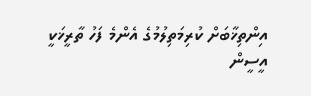އިންތިޚާބަށް ކުރިމަތިލުމުގެ އެންމެ ފަހު ތާރީޚަކީ އީސީން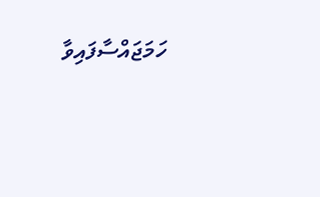ހަމަޖައްސާފައިވާ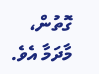ގޮތުން، މާދަމާ އެވެ.